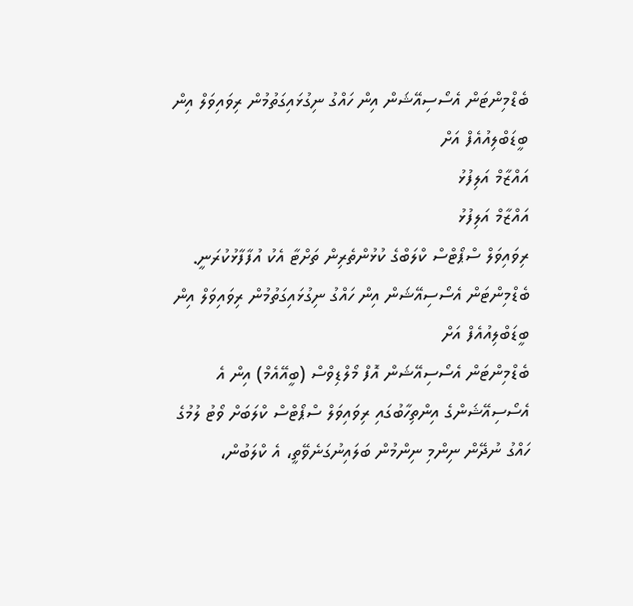ބެޑްމިންޓަން އެސޯސިއޭޝަން އިން ހައްގު ނިގުޅައިގަތުމުން ރިވައިވަލް އިން ބީޑަބްލިއުއެފް އަށް
އައްޒާމް އަލިފުޅު
އައްޒާމް އަލިފުޅު
ރިވައިވަލް ސްޕޯޓްސް ކްލަބްގެ ކުޅުންތެރިން ތަށްޓާ އެކު އުފާފާޅުކުރަނީ.
ބެޑްމިންޓަން އެސޯސިއޭޝަން އިން ހައްގު ނިގުޅައިގަތުމުން ރިވައިވަލް އިން ބީޑަބްލިއުއެފް އަށް
ބެޑްމިންޓަން އެސޯސިއޭޝަން އޮފް މޯލްޑިވްސް (ބީއޭއެމް) އިން އެ އެސޯސިއޭޝަންގެ އިންތިހާބުގައި ރިވައިވަލް ސްޕޯޓްސް ކްލަބަށް ވޯޓު ލުމުގެ ހައްގު ނުދޭން ނިންމި ނިންމުން ބަލައިނުގަނެވޭތީ، އެ ކްލަބުން،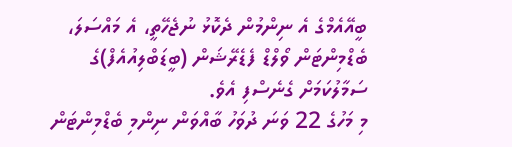ބީއޭއެމްގެ އެ ނިންމުން ދެކޮޅު ނުޖެހޭތީ، އެ މައްސަލަ، ބެޑްމިންޓަން ވޯލްޑް ފެޑެރޭޝަން (ބީޑަބްލިއުއެފް)ގެ ސަމާލުކަމަށް ގެނެސްފި އެވެ.
މި މަހުގެ 22 ވަނަ ދުވަހު ބާއްވަން ނިންމި ބެޑްމިންޓަން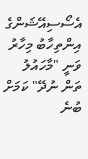އެސޯސިއޭޝަންގެ އިންތިހާބު މިހާރު ވަނީ "މާހައުލު ތަން ނުދޭ" ކަމަށް ބުނެ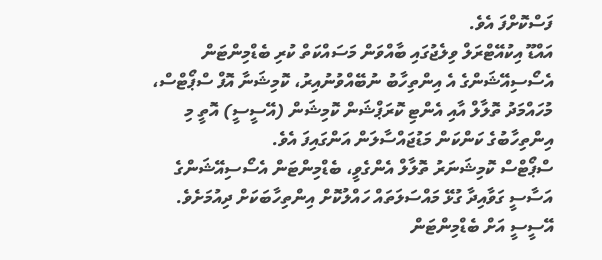ފަސްކޮށްފަ އެވެ.
އައްޑޫ އިކުއޭޓްރަލް ވިލެޖުގައި ބާއްވަން މަސައްކަތް ކުރި ބެޑްމިންޓަން އެސޯސިއޭޝަންގެ އެ އިންތިހާބު ނުބޭއްވުނުއިރު، ކޮމިޝަނާ އޮފް ސްޕޯޓްސް، މުހައްމަދު ތޮލާލް އާއި އެންޓި ކޮރަޕްޝަން ކޮމިޝަން (އޭސީސީ) އޮތީ މި އިންތިހާބުގެ ކަންކަން މަޑުޖައްސާލަން އަންގައިފަ އެވެ.
ސްޕޯޓްސް ކޮމިޝަނަރު ތޮލާލް އެންގެވީ، ބެޑްމިންޓަން އެސޯސިއޭޝަންގެ އަސާސީ ގަވާއިދާ ގުޅޭ މައްސަލަތައް ހައްލުކޮށް އިންތިހާބަކަށް ދިއުމަށެވެ. އޭސީސީ އަށް ބެޑްމިންޓަން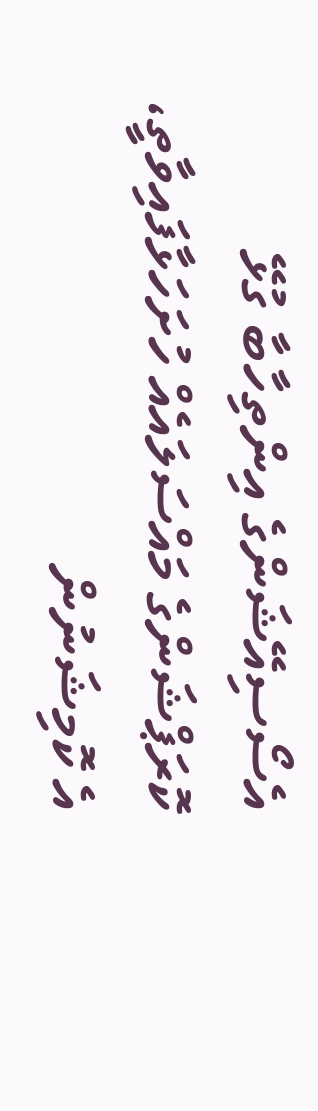އެސޯސިއޭޝަންގެ އިންތިހާބާ ގުޅޭ ކޮރަޕްޝަންގެ މައްސަލައެއް ހުށަހަޅާފައިވާތީ، އެ ކޮމިޝަނުން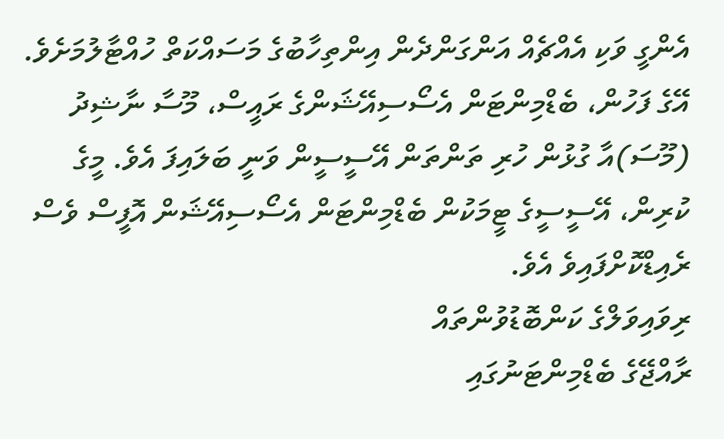އެންގީ ވަކި އެއްޗެއް އަންގަންދެން އިންތިހާބުގެ މަސައްކަތް ހުއްޓާލުމަށެވެ.
އޭގެ ފަހުން، ބެޑްމިންޓަން އެސޯސިއޭޝަންގެ ރައީސް، މޫސާ ނާޝިދު (މޫސަ)އާ ގުޅުން ހުރި ތަންތަން އޭސީސީން ވަނީ ބަލައިފަ އެވެ. މީގެ ކުރިން، އޭސީސީގެ ޓީމަކުން ބެޑްމިންޓަން އެސޯސިއޭޝަން އޮފީސް ވެސް ރެއިޑްކޮށްފައިވެ އެވެ.
ރިވައިވަލްގެ ކަންބޮޑުވުންތައް
ރާއްޖޭގެ ބެޑްމިންޓަނުގައި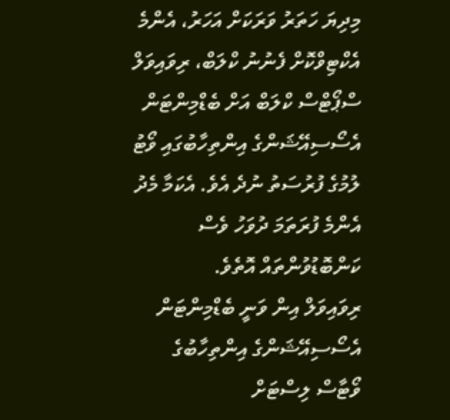މިދިޔަ ހަތަރު ވަރަކަށް އަހަރު، އެންމެ އެކްޓިވްކޮށް ފެނުނު ކްލަބް، ރިވައިވަލް ސްޕޯޓްސް ކްލަބް އަށް ބެޑްމިންޓަން އެސޯސިއޭޝަންގެ އިންތިހާބުގައި ވޯޓު ލުމުގެ ފުރުސަތު ނުދެ އެވެ. އެކަމާ މެދު އެންމެ ފުރަތަމަ ދުވަހު ވެސް ކަންބޮޑުވުންތައް އޮތެވެ.
ރިވައިވަލް އިން ވަނީ ބެޑްމިންޓަން އެސޯސިއޭޝަންގެ އިންތިހާބުގެ ވޯޓާސް ލިސްޓަށް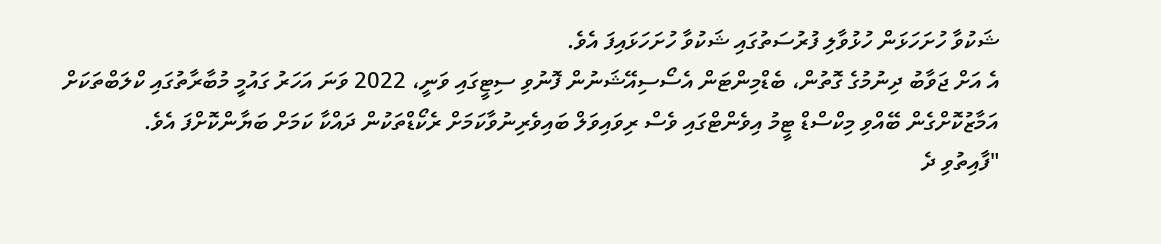ޝަކުވާ ހުށަހަޅަން ހުޅުވާލި ފުރުސަތުގައި ޝަކުވާ ހުށަހަޅައިފަ އެވެ.
އެ އަށް ޖަވާބު ދިނުމުގެ ގޮތުން، ބެޑްމިންޓަން އެސޯސިއޭޝަނުން ފޮނުވި ސިޓީގައި ވަނީ، 2022 ވަނަ އަހަރު ގައުމީ މުބާރާތުގައި ކްލަބްތަކަށް އަމާޒުކޮށްގެން ބޭއްވި މިކްސްޑް ޓީމު އިވެންޓްގައި ވެސް ރިވައިވަލް ބައިވެރިނުވާކަމަށް ރެކޯޑްތަކުން ދައްކާ ކަމަށް ބަޔާންކޮށްފަ އެވެ.
"ފާއިތުވި ދެ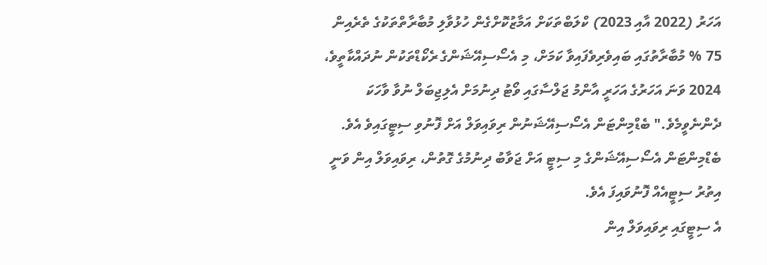އަހަރު (2022 އާއި 2023) ކްލަބްތަކަށް އަމާޒުކޮށްގެން ހުޅުވާލި މުބާރާތްތަކުގެ ތެރެއިން 75 % މުބާރާތުގައި ބައިވެރިވެފައިވާ ކަމަށް، މި އެސޯސިއޭޝަންގެ ރެކޯޑްތަކުން ނުދައްކާތީވެ، 2024 ވަނަ އަހަރުގެ އަހަރީ އާންމު ޖަލްސާގައި ވޯޓު ދިނުމަށް އެލިޖިބަލް ނުވާ ވާހަކަ ދެންނެވީމެވެ." ބެޑްމިންޓަން އެސޯސިއޭޝަނުން ރިވައިވަލް އަށް ފޮނުވި ސިޓީގައިވެ އެވެ.
ބެޑްމިންޓަން އެސޯސިއޭޝަންގެ މި ސިޓީ އަށް ޖަވާބު ދިނުމުގެ ގޮތުން، ރިވައިވަލް އިން ވަނީ އިތުރު ސިޓީއެއް ފޮނުވައިފަ އެވެ.
އެ ސިޓީގައި ރިވައިވަލް އިން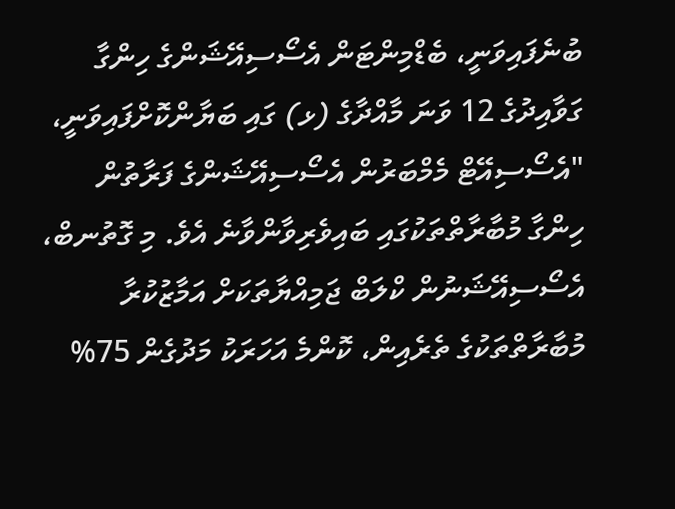ބުނެފައިވަނީ، ބެޑްމިންޓަން އެސޯސިއޭޝަންގެ ހިންގާ ގަވާއިދުގެ 12 ވަނަ މާއްދާގެ (ޅ) ގައި ބަޔާންކޮށްފައިވަނީ، "އެސޯސިއޭޓް މެމްބަރުން އެސޯސިއޭޝަންގެ ފަރާތުން ހިންގާ މުބާރާތްތަކުގައި ބައިވެރިވާންވާނެ އެވެ. މި ގޮތުނބް، އެސޯސިއޭޝަނުން ކްލަބް ޖަމިއްޔާތަކަށް އަމާޒުކުރާ މުބާރާތްތަކުގެ ތެރެއިން، ކޮންމެ އަހަރަކު މަދުގެން 75%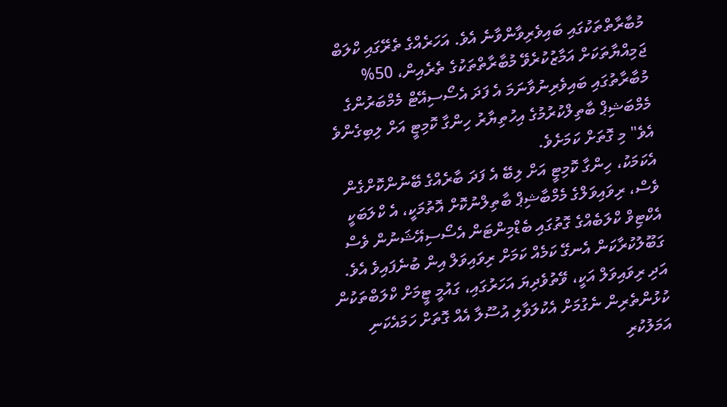މުބާރާތްތަކުގައި ބައިވެރިވާންވާނެ އެވެ. އަހަރެއްގެ ތެރޭގައި ކްލަބް ޖަމިއްޔާތަކަށް އަމާޒުކުރެވޭ މުބާރާތްތަކުގެ ތެރެއިން، 50% މުބާރާތުގައި ބައިވެރިނުވާނަމަ އެ ފަދަ އެސޯސިއޭޓް މެމްބަރުންގެ މެމްބަޝިޕް ބާތިލްކުރުމުގެ އިހުތިޔާރު ހިންގާ ކޮމިޓީ އަށް ލިބިގެންވެ އެވެ" މި ގޮތަށް ކަމަށެވެ.
އެކަމަކު، ހިންގާ ކޮމިޓީ އަށް ލިބޭ އެ ފަދަ ބާރެއްގެ ބޭނުންކޮށްގެން ވެސް، ރިވައިވަލްގެ މެމްބާޝިޕް ބާތިލްނުކޮށް އޮތުމަކީ، އެ ކްލަބަކީ އެކްޓިވް ކްލަބެއްގެ ގޮތުގައި ބެޑްމިންޓަން އެސޯސިއޭޝަނުން ވެސް ގަބޫލުކުރާކަން އެނގޭ ކަމެއް ކަމަށް ރިވައިވަލް އިން ބުނެފައިވެ އެވެ.
އަދި ރިވައިވަލް އަކީ، ވޭތުވެދިޔަ އަހަރުގައި، ގައުމީ ޓީމަށް ކްލަބްތަކުން ކުޅުންތެރިން ނެގުމަށް އެކުލަވާލި އުސޫލާ އެއް ގޮތަށް ހަމައެކަނި އަމަލުކުރި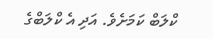ކްލަބް ކަމަށެވެ. އަދި އެ ކްލަބްގެ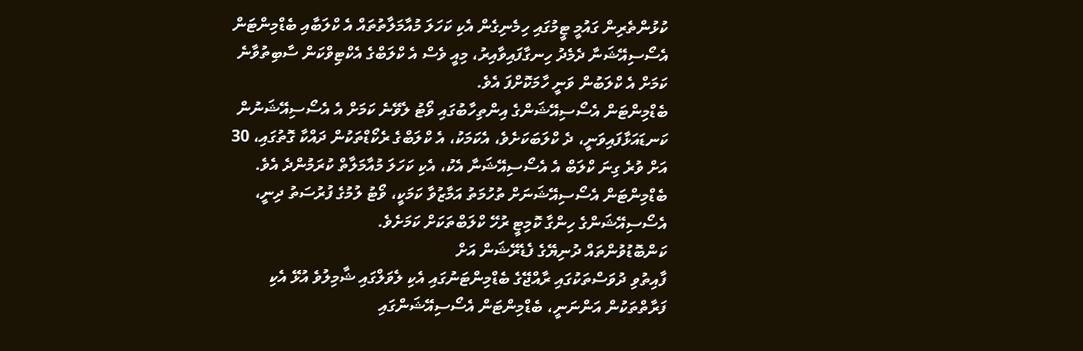ކުޅުންތެރިން ގައުމީ ޓީމުގައި ހިމެނިގެން އެކި ކަހަލަ މުއާމަލާތުތައް އެ ކްލަބާއި ބެޑްމިންޓަން އެސޯސިއޭޝަނާ ދެމެދު ހިނގާފައިވާއިރު، މިއީ ވެސް އެ ކްލަބްގެ އެކްޓިވްކަން ސާބިތުވާނެ ކަމަށް އެ ކްލަބުން ވަނީ ހާމަކޮށްފަ އެވެ.
ބެޑްމިންޓަން އެސޯސިއޭޝަންގެ އިންތިހާބުގައި ވޯޓު ލެވޭނެ ކަމަށް އެ އެސޯސިއޭޝަނުން ކަނޑައަޅާފައިވަނީ، ދެ ކްލަބަކަށެވެ، އެކަމަކު، އެ ކްލަބްގެ ރެކޯޑްތަކުން ދައްކާ ގޮތުގައި، 30 އަށް ވުރެ ގިނަ ކްލަބް އެ އެސޯސިއޭޝަނާ އެކު، އެކި ކަހަލަ މުއާމަލާތް ކުރަމުންދެ އެވެ. ބެޑްމިންޓަން އެސޯސިއޭޝަނަށް ތުހުމަތު އަމާޒުވާ ކަމަކީ، ވޯޓު ލުމުގެ ފުރުސަތު ދިނީ، އެސޯސިއޭޝަންގެ ހިންގާ ކޮމިޓީ ރުހޭ ކްލަބްތަކަށް ކަމަށެވެ.
ކަންބޮޑުވުންތައް ދުނިޔޭގެ ފެޑެރޭޝަން އަށް
ފާއިތުވި ދުވަސްތަކުގައި ރާއްޖޭގެ ބެޑްމިންޓަނުގައި އެކި ލެވަލްގައި ޝާމިލުވެ އުޅޭ އެކި ފަރާތްތަކުން އަންނަނީ، ބެޑްމިންޓަން އެސޯސިއޭޝަންގައި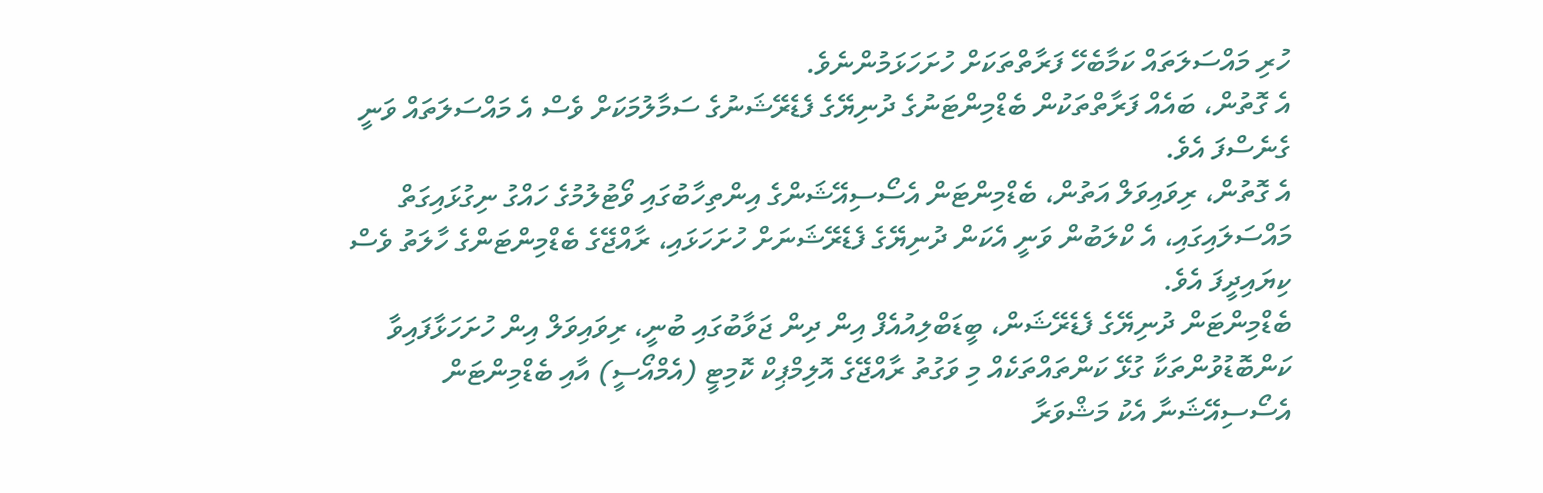ހުރި މައްސަލަތައް ކަމާބެހޭ ފަރާތްތަކަށް ހުށަހަޅަމުންނެވެ.
އެ ގޮތުން، ބައެއް ފަރާތްތަކުން ބެޑްމިންޓަނުގެ ދުނިޔޭގެ ފެޑެރޭޝަނުގެ ސަމާލުމަކަށް ވެސް އެ މައްސަލަތައް ވަނީ ގެނެސްފަ އެވެ.
އެ ގޮތުން، ރިވައިވަލް އަތުން، ބެޑްމިންޓަން އެސޯސިއޭޝަންގެ އިންތިހާބުގައި ވޯޓުލުމުގެ ހައްގު ނިގުޅައިގަތް މައްސަލައިގައި، އެ ކްލަބުން ވަނީ އެކަން ދުނިޔޭގެ ފެޑެރޭޝަނަށް ހުށަހަޅައި، ރާއްޖޭގެ ބެޑްމިންޓަންގެ ހާލަތު ވެސް ކިޔައިދީފަ އެވެ.
ބެޑްމިންޓަން ދުނިޔޭގެ ފެޑެރޭޝަން، ބީޑަބްލިއުއެފް އިން ދިން ޖަވާބުގައި ބުނީ، ރިވައިވަލް އިން ހުށަހަޅާފައިވާ ކަންބޮޑުވުންތަކާ ގުޅޭ ކަންތައްތަކެއް މި ވަގުތު ރާއްޖޭގެ އޮލިމްޕިކް ކޮމިޓީ (އެމްއޯސީ) އާއި ބެޑްމިންޓަން އެސޯސިއޭޝަނާ އެކު މަޝްވަރާ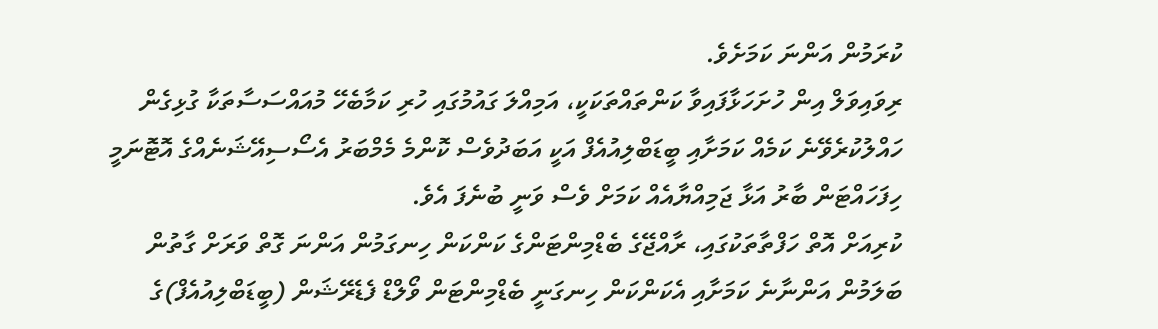ކުރަމުން އަންނަ ކަމަށެވެ.
ރިވައިވަލް އިން ހުށަހަޅާފައިވާ ކަންތައްތަކަކީ، އަމިއްލަ ގައުމުގައި ހުރި ކަމާބެހޭ މުއައްސަސާތަކާ ގުޅިގެން ހައްލުކުރެވޭނެ ކަމެއް ކަމަށާއި ބީޑަބްލިއުއެފް އަކީ އަބަދުވެސް ކޮންމެ މެމްބަރު އެސޯސިއޭޝަނެއްގެ އޮޓޮނަމީ ހިފަހައްޓަން ބާރު އަޅާ ޖަމިއްޔާއެއް ކަމަށް ވެސް ވަނީ ބުނެފަ އެވެ.
ކުރިއަށް އޮތް ހަފްތާތަކުގައި، ރާއްޖޭގެ ބެޑްމިންޓަންގެ ކަންކަން ހިނގަމުން އަންނަ ގޮތް ވަރަށް ގާތުން ބަލަމުން އަންނާނެ ކަމަށާއި އެކަންކަން ހިނގަނީ ބެޑްމިންޓަން ވޯލްޑް ފެޑެރޭޝަން (ބީޑަބްލިއުއެފް)ގެ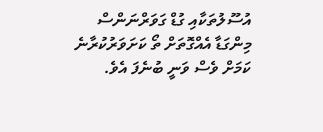އުސޫލުތަކާއި ގުޑް ގަވަރްނަންސް މިންގަޑާ އެއްގޮތަށް ތޯ ކަށަވަރުކުރާނެ ކަމަށް ވެސް ވަނީ ބުނެފަ އެވެ.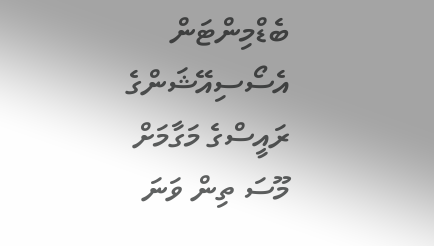ބެޑްމިންޓަން އެސޯސިއޭޝަންގެ ރައީސްގެ މަގާމަށް މޫސަ ތިން ވަނަ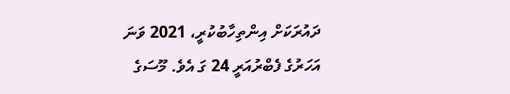ދައުރަކަށް އިންތިހާބުކުރީ، 2021 ވަނަ އަހަރުގެ ފެބްރުއަރީ 24 ގަ އެވެ. މޫސަގެ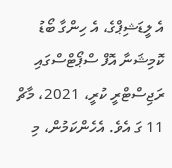އެ ލީޑަޝިޕްގެ، އެ ހިންގާ ބޯޑު ކޮމިޝަނާ އޮފް ސްޕޯޓްސްގައި ރަޖިސްޓްރީ ކުރީ، 2021، މާޗް 11 ގަ އެވެ. އެހެންކަމުން، މި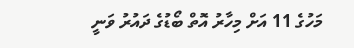މަހުގެ 11 އަށް މިހާރު އޮތް ބޯޑުގެ ދައުރު ވަނީ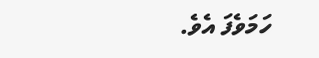ހަމަވެފަ އެވެ.